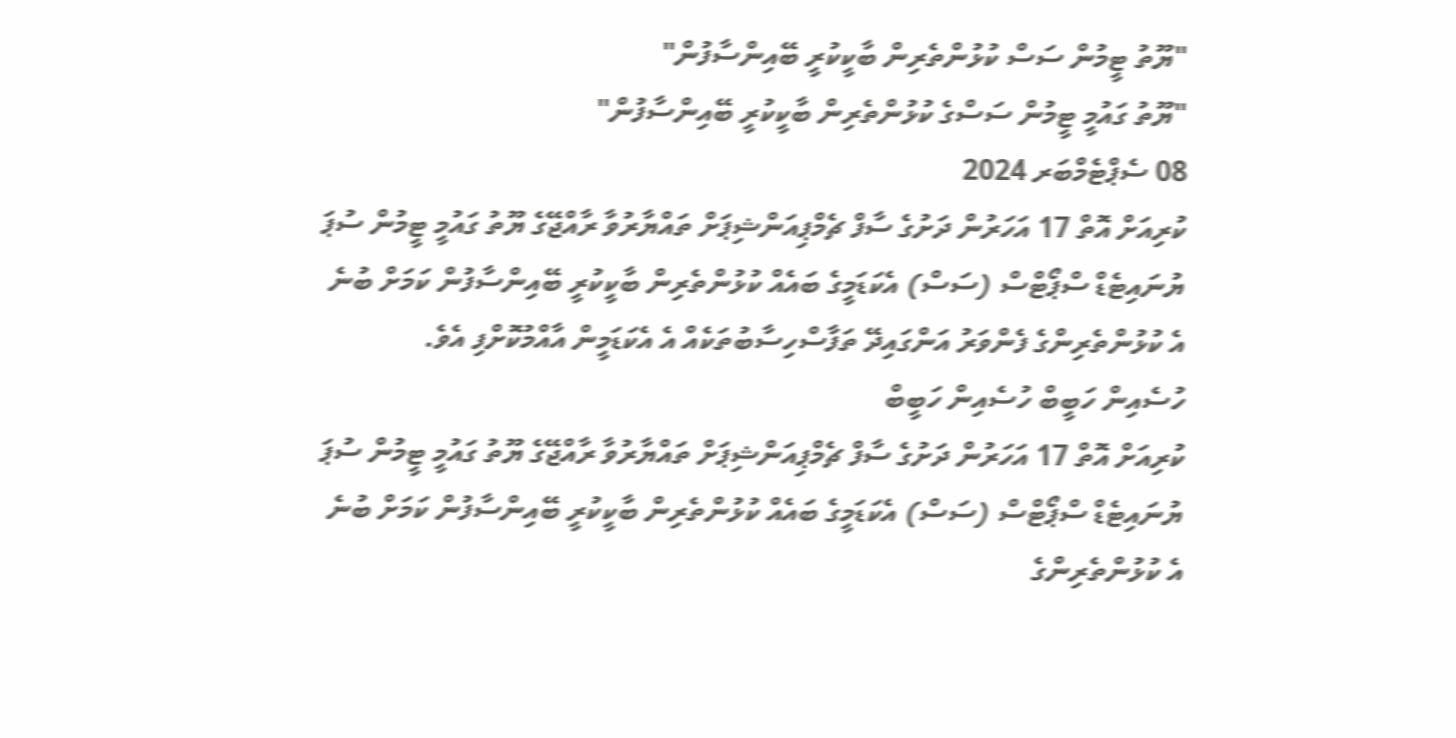"ޔޫތު ޓީމުން ސަސް ކުޅުންތެރިން ބާކީކުރީ ބޭއިންސާފުން"
"ޔޫތު ގައުމީ ޓީމުން ސަސްގެ ކުޅުންތެރިން ބާކީކުރީ ބޭއިންސާފުން"
08 ސެޕްޓެމްބަރ 2024
ކުރިއަށް އޮތް 17 އަހަރުން ދަށުގެ ސާފް ޗެމްޕިއަންޝިޕަށް ތައްޔާރުވާ ރާއްޖޭގެ ޔޫތު ގައުމީ ޓީމުން ސުޕަ ޔުނައިޓެޑް ސްޕޯޓްސް (ސަސް) އެކަޑަމީގެ ބައެއް ކުޅުންތެރިން ބާކީކުރީ ބޭއިންސާފުން ކަމަށް ބުނެ އެ ކުޅުންތެރިންގެ ފެންވަރު އަންގައިދޭ ތަފާސްހިސާބުތަކެއް އެ އެކަޑަމީން އާއްމުކޮށްފި އެވެ.
ހުސެއިން ހަބީބް ހުސެއިން ހަބީބް
ކުރިއަށް އޮތް 17 އަހަރުން ދަށުގެ ސާފް ޗެމްޕިއަންޝިޕަށް ތައްޔާރުވާ ރާއްޖޭގެ ޔޫތު ގައުމީ ޓީމުން ސުޕަ ޔުނައިޓެޑް ސްޕޯޓްސް (ސަސް) އެކަޑަމީގެ ބައެއް ކުޅުންތެރިން ބާކީކުރީ ބޭއިންސާފުން ކަމަށް ބުނެ އެ ކުޅުންތެރިންގެ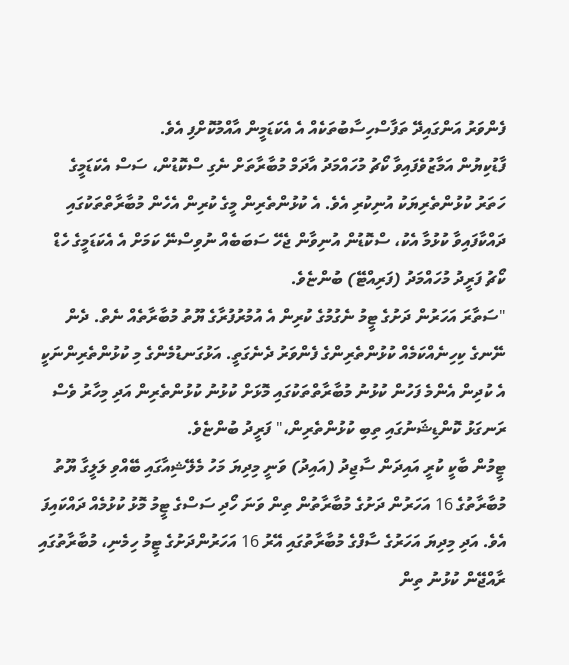ފެންވަރު އަންގައިދޭ ތަފާސްހިސާބުތަކެއް އެ އެކަޑަމީން އާއްމުކޮށްފި އެވެ.
ފާޑުކިޔުން އަމާޒުވެފައިވާ ކޯޗު މުހައްމަދު އާދަމް މުބާރާތަށް ނެގި ސްކޮޑުން، ސަސް އެކަޑަމީގެ ހަތަރު ކުޅުންތެރިޔަކު އުނިކުރި އެވެ. އެ ކުޅުންތެރިން މީގެ ކުރިން އެހެން މުބާރާތްތަކުގައި ދައްކާފައިވާ ކުޅުމާ އެކު، ސްކޮޑުން އުނިވާން ޖެހޭ ސަބަބެއް ނުވިސްނޭ ކަމަށް އެ އެކަޑަމީގެ ހެޑް ކޯޗު ފަރީދު މުހައްމަދު (ފަރިއްޓޭ) ބުންޏެވެ.
"ސަތާރަ އަހަރުން ދަށުގެ ޓީމު ނެގުމުގެ ކުރިން އެ އުމުރުފުރާގެ ޔޫތު މުބާރާތެއް ނެތް. ދެން ނޭނގެ ކިހިނެއްކަމެއް ކުޅުންތެރިންގެ ފެންވަރު ދެނެގަތީ. އަޅުގަނޑުމެންގެ މި ކުޅުންތެރިންނަކީ އެ ކުދިން އެންމެ ފަހުން ކުޅުނު މުބާރާތްތަކުގައި މޮޅަށް ކުޅުނު ކުޅުންތެރިން އަދި މިހާރު ވެސް ރަނގަޅު ކޮންޑިޝަނުގައި ތިބި ކުޅުންތެރިން،" ފަރީދު ބުންޏެވެ.
ޓީމުން ބާކީ ކުރީ އައިދަން ސާޖިދު (އައިދު) ވަނީ މިދިޔަ މަހު މެލޭޝިއާގައި ބޭއްވި ލަލީގާ ޔޫތު މުބާރާތުގެ 16 އަހަރުން ދަށުގެ މުބާރާތުން ތިން ވަނަ ހޯދި ސަސްގެ ޓީމު މޮޅު ކުޅުމެއް ދައްކައިފަ އެވެ. އަދި މިދިޔަ އަހަރުގެ ސާފްގެ މުބާރާތުގައި އޭރު 16 އަހަރުންދަށުގެ ޓީމު ހިމެނި، މުބާރާތުގައި ރާއްޖޭން ކުޅުނު ތިން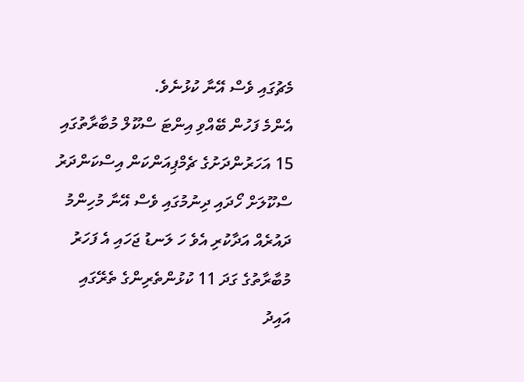މެޗުގައި ވެސް އޭނާ ކުޅުނެވެ.
އެންމެ ފަހުން ބޭއްވި އިންޓަ ސްކޫލް މުބާރާތުގައި 15 އަހަރުންދަށުގެ ޗެމްޕިއަންކަން އިސްކަންދަރު ސްކޫލަށް ހޯދައި ދިނުމުގައި ވެސް އޭނާ މުހިންމު ދައުރެއް އަދާކުރި އެވެ ހަ ލަނޑު ޖަހައި އެ ފަހަރު މުބާރާތުގެ ގަދަ 11 ކުޅުންތެރިންގެ ތެރޭގައި އައިދު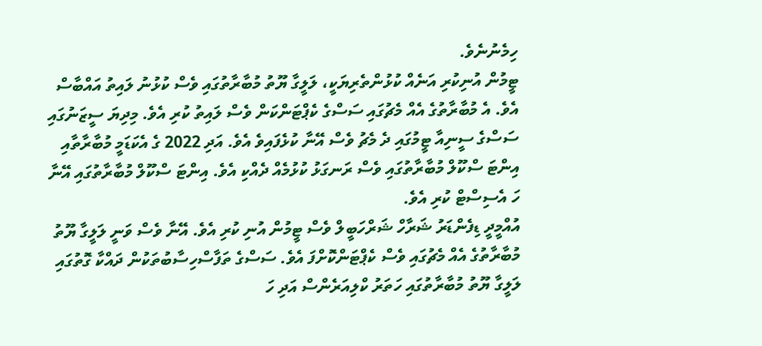ހިމެނުނެވެ.
ޓީމުން އުނިކުރި އަނެއް ކުޅުންތެރިޔަކީ، ލަލީގާ ޔޫތު މުބާރާތުގައި ވެސް ކުޅުނު ލައިތު އައްބާސް އެވެ. އެ މުބާރާތުގެ އެއް މެޗުގައި ސަސްގެ ކެޕްޓަންކަން ވެސް ލައިތު ކުރި އެވެ. މިދިޔަ ސީޒަނުގައި ސަސްގެ ސީނިއާ ޓީމުގައި ދެ މެޗު ވެސް އޭނާ ކުޅެފައިވެ އެވެ. އަދި 2022 ގެ އެކަޑަމީ މުބާރާތާއި އިންޓަ ސްކޫލް މުބާރާތުގައި ވެސް ރަނގަޅު ކުޅުމެއް ދެއްކި އެވެ. އިންޓަ ސްކޫލް މުބާރާތުގައި އޭނާ ހަ އެސިސްޓް ކުރި އެވެ.
އުއްމީދީ ޑިފެންޑަރު ޝަރާހް ޝަރްހަބީލް ވެސް ޓީމުން އުނި ކުރި އެވެ. އޭނާ ވެސް ވަނީ ލަލީގާ ޔޫތު މުބާރާތުގެ އެއް މެޗުގައި ވެސް ކެޕްޓަންކޮށްފަ އެވެ. ސަސްގެ ތަފާސްހިސާބުތަކުން ދައްކާ ގޮތުގައި ލަލީގާ ޔޫތު މުބާރާތުގައި ހަތަރު ކްލިއަރެންސް އަދި ހަ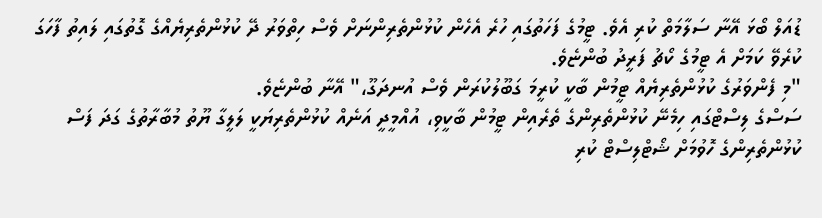ޑުއަލް ބޯޅަ އޭނާ ސަލާމަތް ކުރި އެވެ. ޓީމުގެ ފަހަތުގައި ހުރެ އެހެން ކުޅުންތެރިންނަށް ވެސް ހިތްވަރު ދޭ ކުޅުންތެރިޔެއްގެ ގޮތުގައި ލައިތު ފާހަގަ ކުރެވޭ ކަމަށް އެ ޓީމުގެ ކޯޗު ފަރީދު ބުންޏެވެ.
"މި ފެންވަރުގެ ކުޅުންތެރިޔެއް ޓީމުން ބާކީ ކުރީމަ ގަބޫލުކުރަން ވެސް އުނދަގޫ،" އޭނާ ބުންޏެވެ.
ސަސްގެ ލިސްޓްގައި ހިމެނޭ ކުޅުންތެރިންގެ ތެރެއިން ޓީމުން ބާކީވި، އުއްމީދީ އަނެއް ކުޅުންތެރިޔަކީ ލަލީގާ ޔޫތު މުބާރާތުގެ ގަދަ ފަސް ކުޅުންތެރިންގެ ހޮވުމަށް ޝޯޓްލިސްޓް ކުރި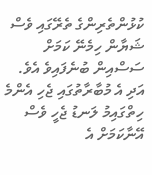ކުޅުންތެރިންގެ ތެރޭގައި ވެސް ޝަޔާން ހިމެނޭ ކަމަށް ސަސްއިން ބުނެފައިވެ އެވެ. އަދި އެ މުބާރާތުގައި ޖެހި އެންމެ ހިތްގައިމު ލަނޑު ޖެހީ ވެސް އޭނާކަމަށް އެ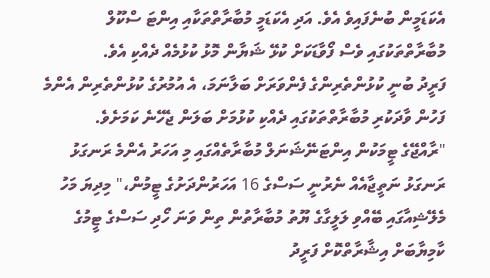އެކަޑަމީން ބުނެފައިވެ އެވެ. އަދި އެކަޑަމީ މުބާރާތްތަކާއި އިންޓަ ސްކޫލް މުބާރާތްތަކުގައި ވެސް ފޯވާޑަކަށް ކުޅޭ ޝަޔާން މޮޅު ކުޅުމެއް ދެއްކި އެވެ.
ފަރީދު ބުނީ ކުޅުންތެރިންގެ ފެންވަރަށް ބަލާނަމަ، އެ އުމުރުގެ ކުޅުންތެރިން އެންމެ ފަހުން ވާދަކުރި މުބާރާތްތަކުގައި ދެއްކި ކުޅުމަށް ބަލަން ޖެހޭނެ ކަމަށެވެ.
"ރާއްޖޭގެ ޓީމަކުން އިންޓަނޭޝަނަލް މުބާރާތެއްގައި މި އަހަރު އެންމެ ރަނގަޅު ރަނގަޅު ނަތީޖާއެއް ނެރުނީ ސަސްގެ 16 އަހަރުންދަށުގެ ޓީމުން،" މިދިޔަ މަހު މެލޭޝިއާގައި ބޭއްވި ލަލީގާގެ ޔޫތު މުބާރާތުން ތިން ވަނަ ހޯދި ސަސްގެ ޓީމުގެ ކާމިޔާބަށް އިޝާރާތްކޮށް ފަރީދު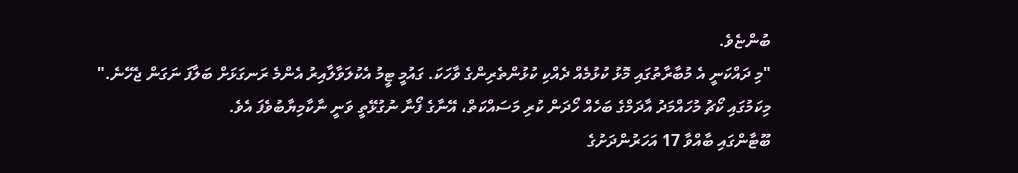ބުންޏެވެ.
"މި ދައްކަނީ އެ މުބާރާތުގައި މޮޅު ކުޅުމެއް ދެއްކި ކުޅުންތެރިންގެ ވާހަކަ. ގައުމީ ޓީމު އެކުލަވާލާއިރު އެންމެ ރަނގަޅަށް ބަލާފަ ނަގަން ޖެހޭނެ."
މިކަމުގައި ކޯޗު މުހައްމަދު އާދަމްގެ ބަހެއް ހޯދަން ކުރި މަސައްކަތް، އޭނާގެ ފޯނާ ނުގުޅޭތީ ވަނީ ނާކާމިޔާބުވެފަ އެވެ.
ބޫޓާންގައި ބާއްވާ 17 އަހަރުންދަށުގެ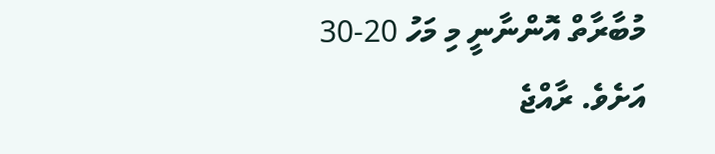މުބާރާތް އޮންނާނީ މި މަހު 20-30 އަށެވެ. ރާއްޖެ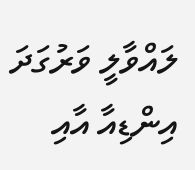ލައްވާލީ ވަރުގަދަ އިންޑިއާ އާއި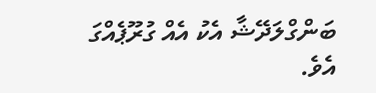ބަންގްލަދޭޝާ އެކު އެއް ގުރޫޕެއްގަ އެވެ.